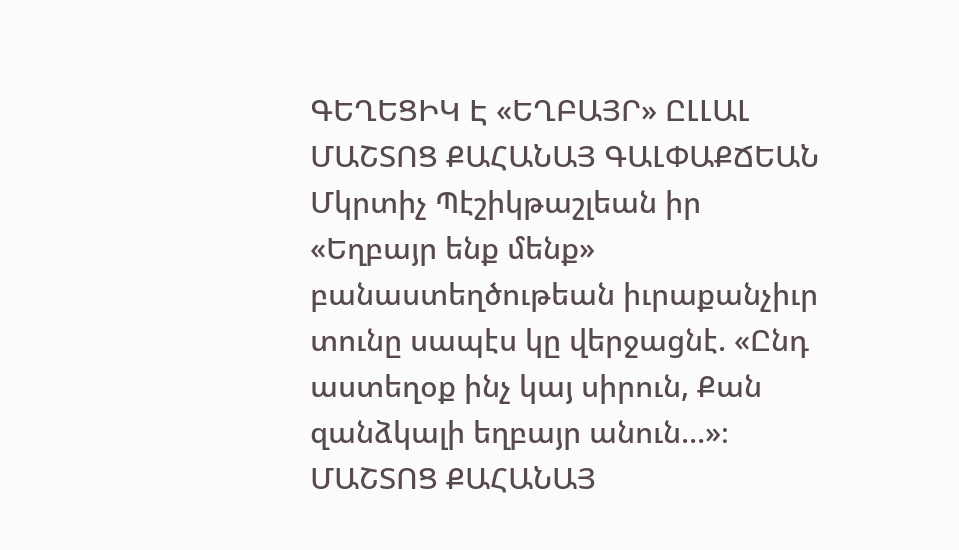ԳԵՂԵՑԻԿ Է «ԵՂԲԱՅՐ» ԸԼԼԱԼ
ՄԱՇՏՈՑ ՔԱՀԱՆԱՅ ԳԱԼՓԱՔՃԵԱՆ
Մկրտիչ Պէշիկթաշլեան իր «Եղբայր ենք մենք» բանաստեղծութեան իւրաքանչիւր տունը սապէս կը վերջացնէ. «Ընդ աստեղօք ինչ կայ սիրուն, Քան զանձկալի եղբայր անուն…»։
ՄԱՇՏՈՑ ՔԱՀԱՆԱՅ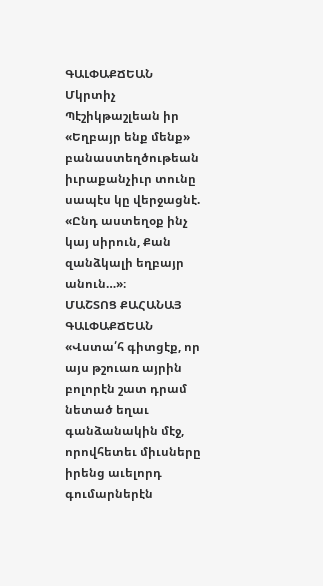ԳԱԼՓԱՔՃԵԱՆ
Մկրտիչ Պէշիկթաշլեան իր «Եղբայր ենք մենք» բանաստեղծութեան իւրաքանչիւր տունը սապէս կը վերջացնէ. «Ընդ աստեղօք ինչ կայ սիրուն, Քան զանձկալի եղբայր անուն…»։
ՄԱՇՏՈՑ ՔԱՀԱՆԱՅ ԳԱԼՓԱՔՃԵԱՆ
«Վստա՛հ գիտցէք, որ այս թշուառ այրին բոլորէն շատ դրամ նետած եղաւ գանձանակին մէջ, որովհետեւ միւսները իրենց աւելորդ գումարներէն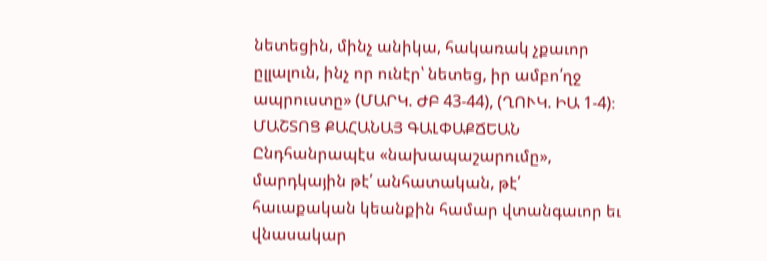նետեցին, մինչ անիկա, հակառակ չքաւոր ըլլալուն, ինչ որ ունէր՝ նետեց, իր ամբո՛ղջ ապրուստը» (ՄԱՐԿ. ԺԲ 43-44), (ՂՈՒԿ. ԻԱ 1-4)։
ՄԱՇՏՈՑ ՔԱՀԱՆԱՅ ԳԱԼՓԱՔՃԵԱՆ
Ընդհանրապէս «նախապաշարումը», մարդկային թէ՛ անհատական, թէ՛ հաւաքական կեանքին համար վտանգաւոր եւ վնասակար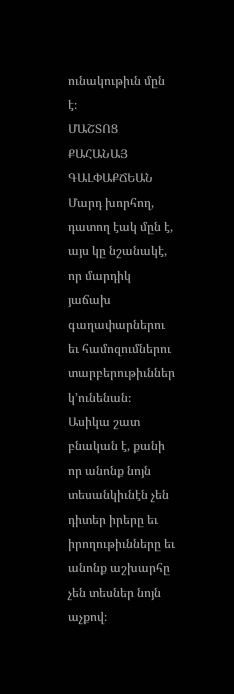ունակութիւն մըն է։
ՄԱՇՏՈՑ ՔԱՀԱՆԱՅ ԳԱԼՓԱՔՃԵԱՆ
Մարդ խորհող, դատող էակ մըն է, այս կը նշանակէ, որ մարդիկ յաճախ գաղափարներու եւ համոզումներու տարբերութիւններ կ՚ունենան։ Ասիկա շատ բնական է, քանի որ անոնք նոյն տեսանկիւնէն չեն դիտեր իրերը եւ իրողութիւնները եւ անոնք աշխարհը չեն տեսներ նոյն աչքով։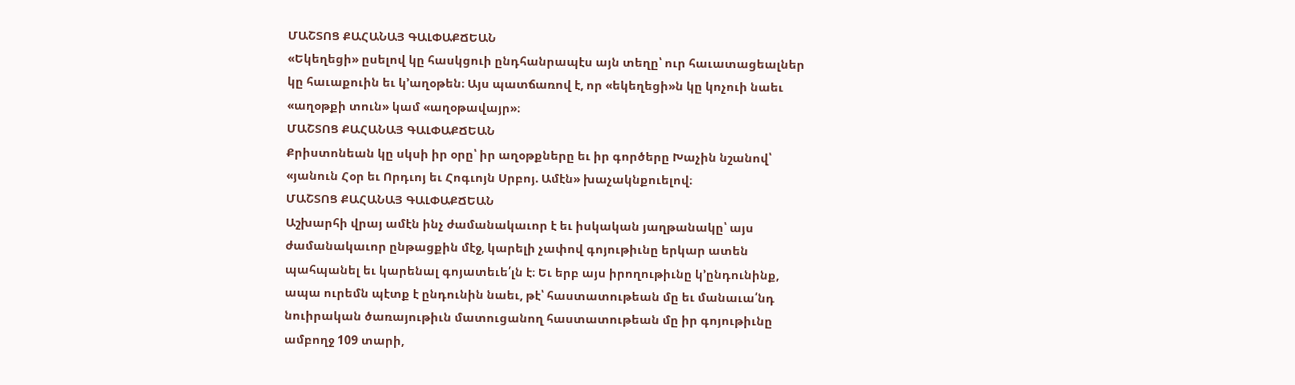ՄԱՇՏՈՑ ՔԱՀԱՆԱՅ ԳԱԼՓԱՔՃԵԱՆ
«Եկեղեցի» ըսելով կը հասկցուի ընդհանրապէս այն տեղը՝ ուր հաւատացեալներ կը հաւաքուին եւ կ՚աղօթեն։ Այս պատճառով է, որ «եկեղեցի»ն կը կոչուի նաեւ «աղօթքի տուն» կամ «աղօթավայր»։
ՄԱՇՏՈՑ ՔԱՀԱՆԱՅ ԳԱԼՓԱՔՃԵԱՆ
Քրիստոնեան կը սկսի իր օրը՝ իր աղօթքները եւ իր գործերը Խաչին նշանով՝ «յանուն Հօր եւ Որդւոյ եւ Հոգւոյն Սրբոյ. Ամէն» խաչակնքուելով։
ՄԱՇՏՈՑ ՔԱՀԱՆԱՅ ԳԱԼՓԱՔՃԵԱՆ
Աշխարհի վրայ ամէն ինչ ժամանակաւոր է եւ իսկական յաղթանակը՝ այս ժամանակաւոր ընթացքին մէջ, կարելի չափով գոյութիւնը երկար ատեն պահպանել եւ կարենալ գոյատեւե՛լն է։ Եւ երբ այս իրողութիւնը կ՚ընդունինք, ապա ուրեմն պէտք է ընդունին նաեւ, թէ՝ հաստատութեան մը եւ մանաւա՛նդ նուիրական ծառայութիւն մատուցանող հաստատութեան մը իր գոյութիւնը ամբողջ 109 տարի,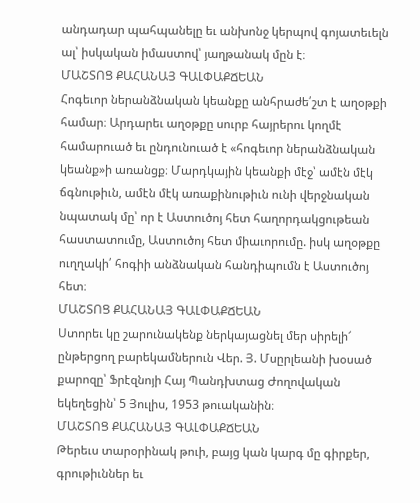անդադար պահպանելը եւ անխոնջ կերպով գոյատեւելն ալ՝ իսկական իմաստով՝ յաղթանակ մըն է։
ՄԱՇՏՈՑ ՔԱՀԱՆԱՅ ԳԱԼՓԱՔՃԵԱՆ
Հոգեւոր ներանձնական կեանքը անհրաժե՛շտ է աղօթքի համար։ Արդարեւ աղօթքը սուրբ հայրերու կողմէ համարուած եւ ընդունուած է «հոգեւոր ներանձնական կեանք»ի առանցք։ Մարդկային կեանքի մէջ՝ ամէն մէկ ճգնութիւն, ամէն մէկ առաքինութիւն ունի վերջնական նպատակ մը՝ որ է Աստուծոյ հետ հաղորդակցութեան հաստատումը, Աստուծոյ հետ միաւորումը. իսկ աղօթքը ուղղակի՛ հոգիի անձնական հանդիպումն է Աստուծոյ հետ։
ՄԱՇՏՈՑ ՔԱՀԱՆԱՅ ԳԱԼՓԱՔՃԵԱՆ
Ստորեւ կը շարունակենք ներկայացնել մեր սիրելի՜ ընթերցող բարեկամներուն Վեր. Յ. Մսըրլեանի խօսած քարոզը՝ Ֆրէզնոյի Հայ Պանդխտաց Ժողովական եկեղեցին՝ 5 Յուլիս, 1953 թուականին։
ՄԱՇՏՈՑ ՔԱՀԱՆԱՅ ԳԱԼՓԱՔՃԵԱՆ
Թերեւս տարօրինակ թուի, բայց կան կարգ մը գիրքեր, գրութիւններ եւ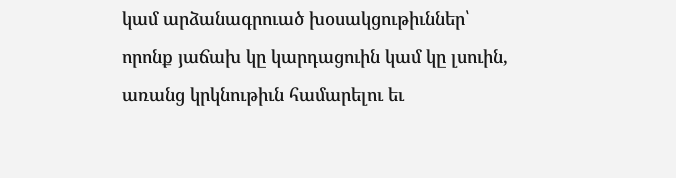կամ արձանագրուած խօսակցութիւններ՝ որոնք յաճախ կը կարդացուին կամ կը լսուին, առանց կրկնութիւն համարելու եւ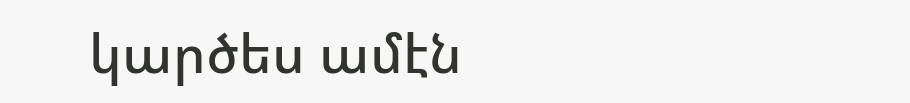կարծես ամէն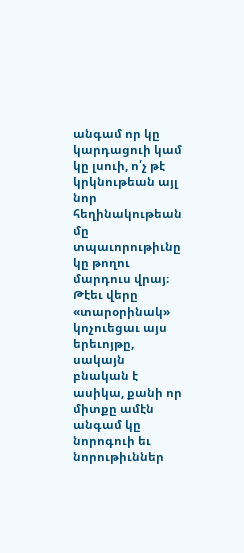անգամ որ կը կարդացուի կամ կը լսուի, ո՛չ թէ կրկնութեան այլ նոր հեղինակութեան մը տպաւորութիւնը կը թողու մարդուս վրայ։ Թէեւ վերը «տարօրինակ» կոչուեցաւ այս երեւոյթը, սակայն բնական է ասիկա, քանի որ միտքը ամէն անգամ կը նորոգուի եւ նորութիւններ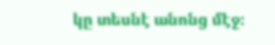կը տեսնէ անոնց մէջ։